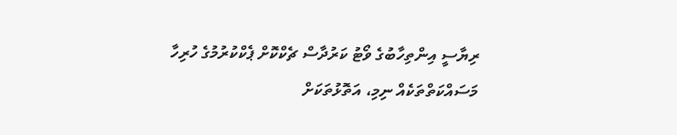ރިޔާސީ އިންތިހާބުގެ ވޯޓު ކަރުދާސް ޗެކްކޮށް ޕެކްކުރުމުގެ ހުރިހާ މަސައްކަތްތަކެއް ނިމި، އަތޮޅުތަކަށް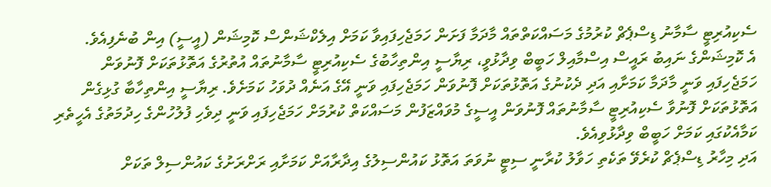ސެކިއުރިޓީ ސާމާނު ޑިސްޕެޗް ކުރުމުގެ މަސައްކަތްތައް މާދަމާ ފަށަން ހަމަޖެހިފައިވާ ކަމަށް އިލެކްޝަންސް ކޮމިޝަން (އީސީ) އިން ބުނެފިއެވެ.
އެ ކޮމިޝަންގެ ނައިބު ރައީސް އިސްމާއިލް ހަބީބް ވިދާޅުވީ، ރިޔާސީ އިންތިހާބުގެ ސެކިއުރިޓީ ސާމާނުތައް އުތުރުގެ އަތޮޅުތަކަށް ފޮނުވަން ހަމަޖެހިފައި ވަނީ މާދަމާ ކަމަށާއި އަދި ދެކުނުގެ އަތޮޅުތަކަށް ފޮނުވަން ހަމަޖެހިފައި ވަނީ އޭގެ އަނެއް ދުވަހު ކަމަށެވެ. ރިޔާސީ އިންތިހާބާ ގުޅިގެން އަތޮޅުތަކަށް ފޮނުވާ ސެކިއުރިޓީ ސާމާނުތައް ފޮނުވަން އީސީގެ މުވައްޒަފުން މަސައްކަތް ކުރުމަށް ހަމަޖެހިފައި ވަނީ ދިވެހި ފުލުހުންގެ ހިދުމަތުގެ އެހީތެރި ކަމާއެކުގައި ކަމަށް ހަބީބް ވިދާޅުވިއެވެ.
އަދި މިހާރު ޑިސްޕެޗް ކުރެވޭ ތަކެތި ހަވާލު ކުރާނީ ސިޓީ ނުވަތަ އަތޮޅު ކައުންސިލުގެ އިދާރާއަށް ކަމަށާއި ރަށްރަށުގެ ކައުންސިލް ތަކަށް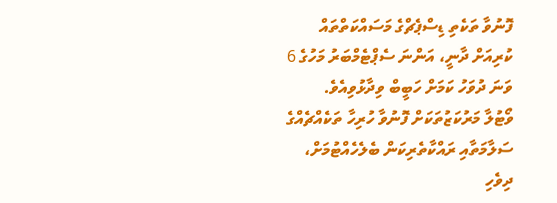ފޮނުވާ ތަކެތި ޑިސްޕެޗްގެ މަސައްކަތްތައް ކުރިއަށް ދާނީ، އަންނަ ސެޕްޓެމްބަރު މަހުގެ 6 ވަނަ ދުވަހު ކަމަށް ހަބީބް ވިދާޅުވިއެވެ.
ވޯޓުލާ މަރުކަޒުތަކަށް ފޮނުވާ ހުރިހާ ތަކެއްޗެއްގެ ސަލާމަތާއި ރައްކާތެރިކަން ބެލެހެއްޓުމަށް، ދިވެހި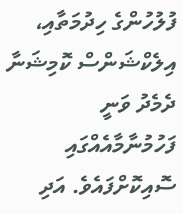ފުލުހުންގެ ހިދުމަތާއި، އިލެކްޝަންސް ކޮމިޝަނާ ދެމެދު ވަނީ ފަހުމުނާމާއެއްގައި ސޮއިކޮށްފައެވެ. އަދި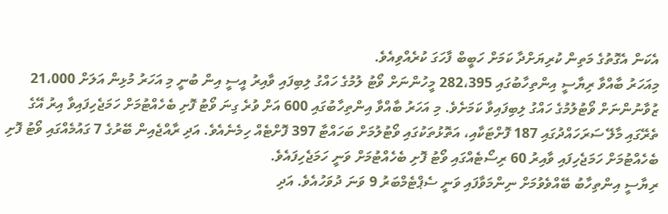އެކަން އެގޮތުގެ މަތިން ކުރިޔަށްދާ ކަމަށް ހަބީބް ފާހަގަ ކުރެއްވިއެވެ.
މިއަހަރު ބާއްވާ ރިޔާސީ އިންތިހާބުގައި 282،395 މީހުންނަށް ވޯޓު ލުމުގެ ހައްގު ލިބިފައި ވާއިރު އީސީ އިން ބުނީ މި އަހަރު މުޅިން އަލަށް 21،000 ޒުވާނުންނަށް ވޯޓުލުމުގެ ހައްގު ލިބިފައިވާ ކަމަށެވެ. މި އަހަރު ބާއްވާ އިންތިހާބުގައި 600 އަށް ވުރެ ގިނަ ވޯޓު ފޮށި ބެހެއްޓުމަށް ހަމަޖެހިފައިވާ އިރު އޭގެ ތެރޭގައި މާލޭ ސަރަހައްދުގައި 187 ފޮށްޓަކާއި، އަތޮޅުތަކުގައި ވޯޓުލުމަށް ބަހައްޓާ 397 ފޮށްޓެއް ހިމެނެއެވެ. އަދި ރާއްޖެއިން ބޭރުގެ 7 ގައުމެއްގައި ވޯޓު ފޮށި ބެހެއްޓުމަށް ހަމަޖެހިފައި ވާއިރު 60 ރިސޯޓެއްގައި ވޯޓު ފޮށި ބެހެއްޓުމަށް ވަނީ ހަމަޖެހިފައެވެ.
ރިޔާސީ އިންތިހާބު ބޭއްވެވުމަށް ނިންމަވާފައި ވަނީ ސެޕްޓެމްބަރު 9 ވަނަ ދުވަހުއެވެ. އަދި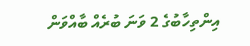އިންތިހާބުގެ 2 ވަނަ ބުރެއް ބާއްވަން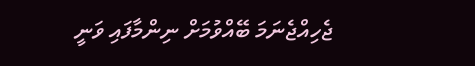ޖެހިއްޖެނަމަ ބޭއްވުމަށް ނިންމާފައި ވަނީ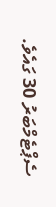ސެޕްޓެމްބަރު 30 ގައެވެ.